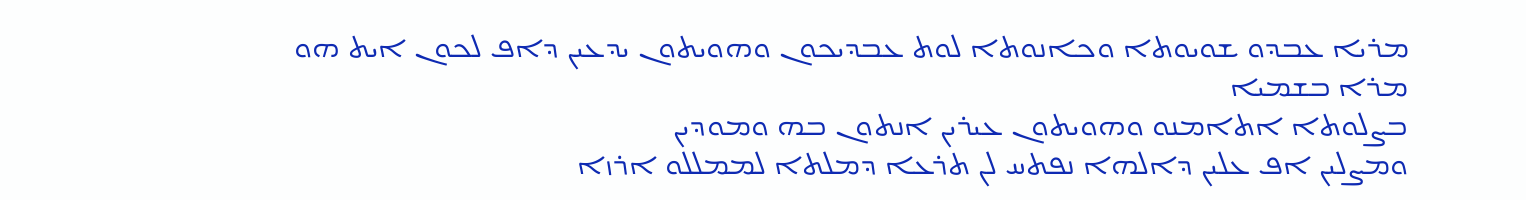ܡܪܝܐ ܥܒܕܘ ܫܘܝܘܬܐ ܘܟܐܢܘܬܐ ܠܘܬ ܥܒܕܝܟܘܢ ܘܗܘܝܬܘܢ ܝܕܥܝܢ ܕܐܦ ܠܟܘܢ ܐܝܬ ܗܘ ܡܪܐ ܒܫܡܝܐ
ܒܨܠܘܬܐ ܐܬܐܡܢܘ ܘܗܘܝܬܘܢ ܥܝܪܝܢ ܐܢܬܘܢ ܒܗ ܘܡܘܕܝܢ
ܘܡܨܠܝܢ ܐܦ ܥܠܝܢ ܕܐܠܗܐ ܢܦܬܚ ܠܢ ܬܪܥܐ ܕܡܠܬܐ ܠܡܡܠܠܘ ܐܪܙܐ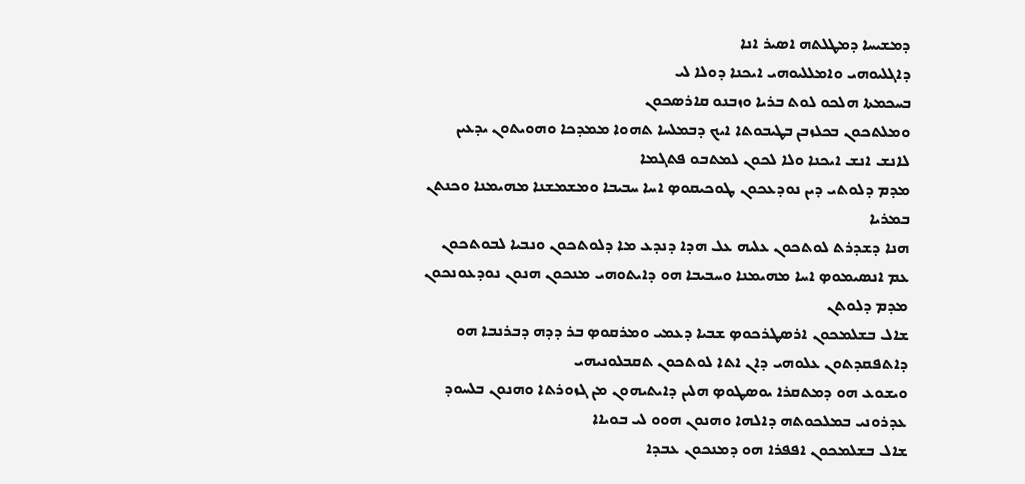ܕܡܫܝܚܐ ܕܡܛܠܬܗ ܐܤܝܪ ܐܢܐ
ܕܐܓܠܝܘܗܝ ܘܐܡܠܠܝܘܗܝ ܐܝܟܢܐ ܕܘܠܐ ܠܝ
ܒܚܟܡܬܐ ܗܠܟܘ ܠܘܬ ܒܪܝܐ ܘܙܒܢܘ ܩܐܪܤܟܘܢ
ܘܡܠܬܟܘܢ ܒܟܠܙܒܢ ܒܛܝܒܘܬܐ ܐܝܟ ܕܒܡܠܚܐ ܬܗܘܐ ܡܡܕܟܐ ܘܗܘܝܬܘܢ ܝܕܥܝܢ ܠܐܢܫ ܐܢܫ ܐܝܟܢܐ ܘܠܐ ܠܟܘܢ ܠܡܬܒܘ ܦܬܓܡܐ
ܡܕܡ ܕܠܘܬܝ ܕܝܢ ܢܘܕܥܟܘܢ ܛܘܟܝܩܘܤ ܐܚܐ ܚܒܝܒܐ ܘܡܫܡܫܢܐ ܡܗܝܡܢܐ ܘܟܢܬܢ ܒܡܪܝܐ
ܗܢܐ ܕܫܕܪܬ ܠܘܬܟܘܢ ܥܠܝܗ ܥܠ ܗܕܐ ܕܢܕܥ ܡܐ ܕܠܘܬܟܘܢ ܘܢܒܝܐ ܠܒܘܬܟܘܢ
ܥܡ ܐܢܤܝܡܘܤ ܐܚܐ ܡܗܝܡܢܐ ܘܚܒܝܒܐ ܗܘ ܕܐܝܬܘܗܝ ܡܢܟܘܢ ܗܢܘܢ ܢܘܕܥܘܢܟܘܢ ܡܕܡ ܕܠܘܬܢ
ܫܐܠ ܒܫܠܡܟܘܢ ܐܪܤܛܪܟܘܤ ܫܒܝܐ ܕܥܡܝ ܘܡܪܩܘܤ ܒܪ ܕܕܗ ܕܒܪܢܒܐ ܗܘ ܕܐܬܦܩܕܬܘܢ ܥܠܘܗܝ ܕܐܢ ܐܬܐ ܠܘܬܟܘܢ ܬܩܒܠܘܢܝܗܝ
ܘܝܫܘܥ ܗܘ ܕܡܬܩܪܐ ܝܘܤܛܘܤ ܗܠܝܢ ܕܐܝܬܝܗܘܢ ܡܢ ܓܙܘܪܬܐ ܘܗܢܘܢ ܒܠܚܘܕ ܥܕܪܘܢܝ ܒܡܠܟܘܬܗ ܕܐܠܗܐ ܘܗܢܘܢ ܗܘܘ ܠܝ ܒܘܝܐܐ
ܫܐܠ ܒܫܠܡܟܘܢ ܐܦܦܪܐ ܗܘ ܕܡܢܟܘܢ ܥܒܕܐ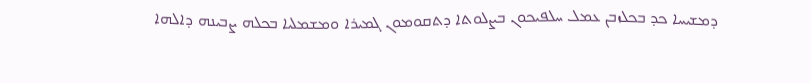ܕܡܫܝܚܐ ܟܕ ܒܟܠܙܒܢ ܥܡܠ ܚܠܦܝܟܘܢ ܒܨܠܘܬܐ ܕܬܩܘܡܘܢ ܓܡܝܪܐ ܘܡܫܡܠܝܐ ܒܟܠܗ ܨܒܝܢܗ ܕܐܠܗܐ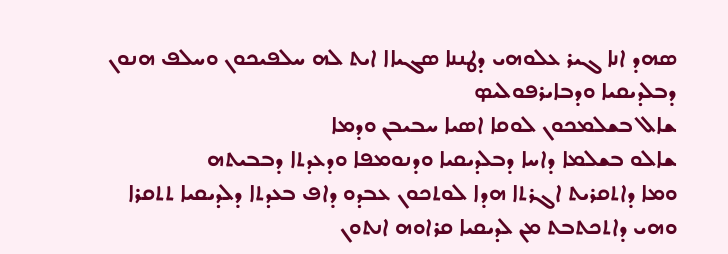ܤܗܕ ܐܢܐ ܓܝܪ ܥܠܘܗܝ ܕܛܢܢܐ ܤܓܝܐܐ ܐܝܬ ܠܗ ܚܠܦܝܟܘܢ ܘܚܠܦ ܗܢܘܢ ܕܒܠܕܝܩܝܐ ܘܕܒܐܝܪܦܘܠܝܤ
ܫܐܠ ܒܫܠܡܟܘܢ ܠܘܩܐ ܐܤܝܐ ܚܒܝܒܢ ܘܕܡܐ
ܫܐܠܘ ܒܫܠܡܐ ܕܐܚܐ ܕܒܠܕܝܩܝܐ ܘܕܢܘܡܦܐ ܘܕܥܕܬܐ ܕܒܒܝܬܗ
ܘܡܐ ܕܐܬܩܪܝܬ ܐܓܪܬܐ ܗܕܐ ܠܘܬܟܘܢ ܥܒܕܘ ܕܐܦ ܒܥܕܬܐ ܕܠܕܝܩܝܐ ܬܬܩܪܐ ܘܗܝ ܕܐܬܟܬܒܬ ܡܢ ܠܕܝܩܝܐ ܩܪܐܘܗ ܐܢܬܘܢ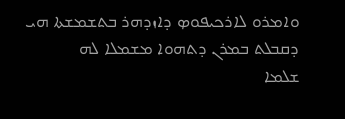ܘܐܡܪܘ ܠܐܪܟܝܦܘܤ ܕܐܙܕܗܪ ܒܬܫܡܫܬܐ ܗܝ ܕܩܒܠܬ ܒܡܪܢ ܕܬܗܘܐ ܡܫܡܠܐ ܠܗ
ܫܠܡܐ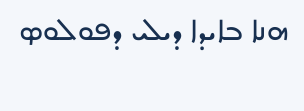ܗܢܐ ܒܐܝܕܐ ܕܝܠܝ ܕܦܘܠܘܤ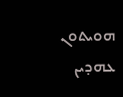ܗܘܝܬܘܢ ܥܗܕܝܢ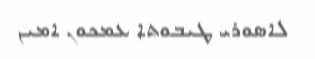ܠܐܤܘܪܝ ܛܝܒܘܬܐ ܥܡܟܘܢ ܐܡܝܢ